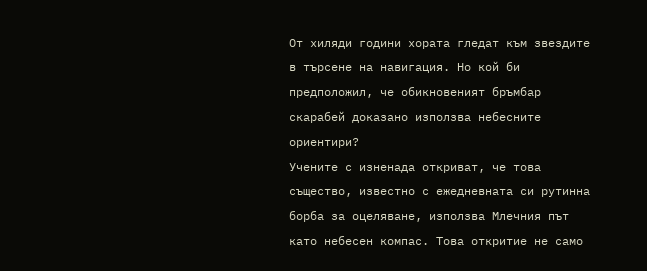От хиляди години хората гледат към звездите в търсене на навигация. Но кой би предположил, че обикновеният бръмбар скарабей доказано използва небесните ориентири?
Учените с изненада откриват, че това същество, известно с ежедневната си рутинна борба за оцеляване, използва Млечния път като небесен компас. Това откритие не само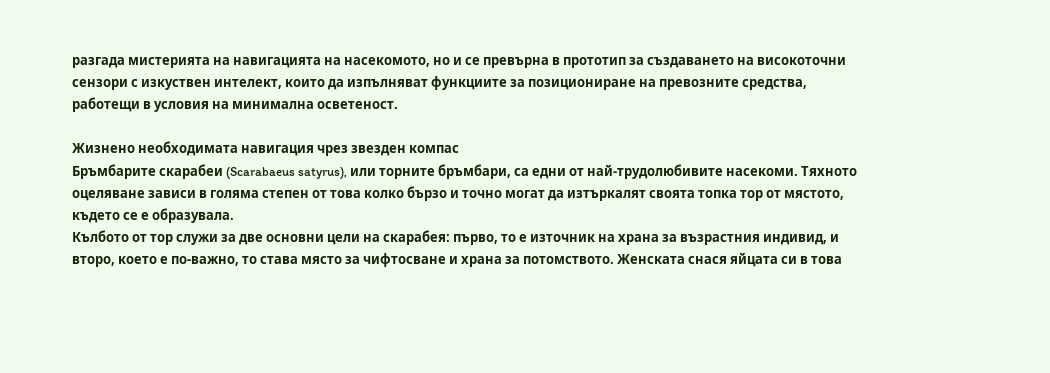разгада мистерията на навигацията на насекомото, но и се превърна в прототип за създаването на високоточни сензори с изкуствен интелект, които да изпълняват функциите за позициониране на превозните средства, работещи в условия на минимална осветеност.

Жизнено необходимата навигация чрез звезден компас
Бръмбарите скарабеи (Scarabaeus satyrus), или торните бръмбари, са едни от най-трудолюбивите насекоми. Тяхното оцеляване зависи в голяма степен от това колко бързо и точно могат да изтъркалят своята топка тор от мястото, където се е образувала.
Кълбото от тор служи за две основни цели на скарабея: първо, то е източник на храна за възрастния индивид, и второ, което е по-важно, то става място за чифтосване и храна за потомството. Женската снася яйцата си в това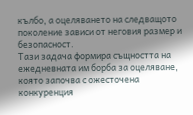кълбо, а оцеляването на следващото поколение зависи от неговия размер и безопасност.
Тази задача формира същността на ежедневната им борба за оцеляване, която започва с ожесточена конкуренция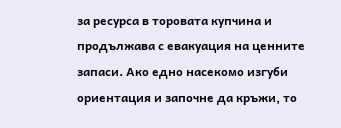за ресурса в торовата купчина и продължава с евакуация на ценните запаси. Ако едно насекомо изгуби ориентация и започне да кръжи, то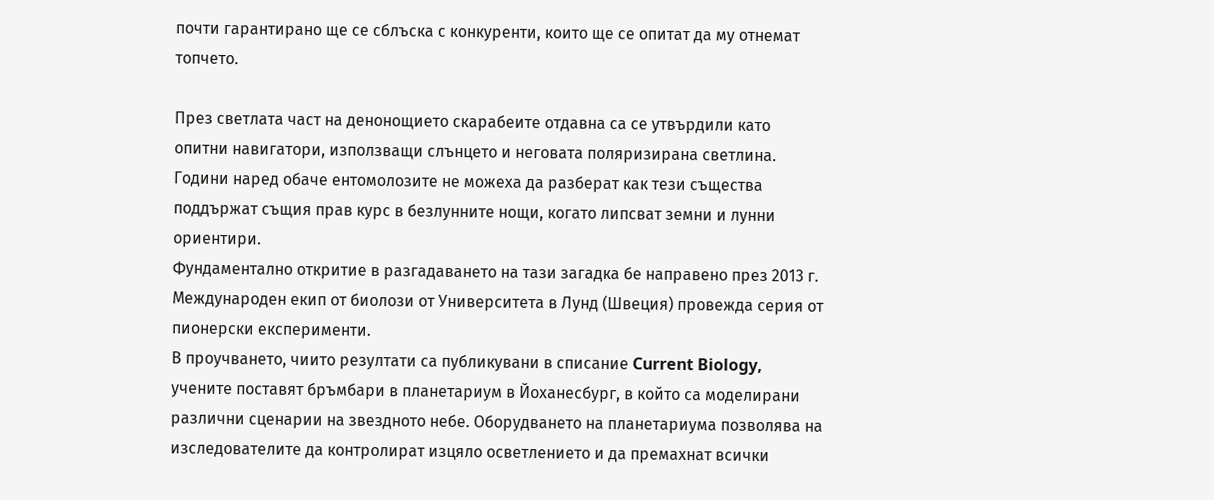почти гарантирано ще се сблъска с конкуренти, които ще се опитат да му отнемат топчето.

През светлата част на денонощието скарабеите отдавна са се утвърдили като опитни навигатори, използващи слънцето и неговата поляризирана светлина. Години наред обаче ентомолозите не можеха да разберат как тези същества поддържат същия прав курс в безлунните нощи, когато липсват земни и лунни ориентири.
Фундаментално откритие в разгадаването на тази загадка бе направено през 2013 г. Международен екип от биолози от Университета в Лунд (Швеция) провежда серия от пионерски експерименти.
В проучването, чиито резултати са публикувани в списание Current Biology, учените поставят бръмбари в планетариум в Йоханесбург, в който са моделирани различни сценарии на звездното небе. Оборудването на планетариума позволява на изследователите да контролират изцяло осветлението и да премахнат всички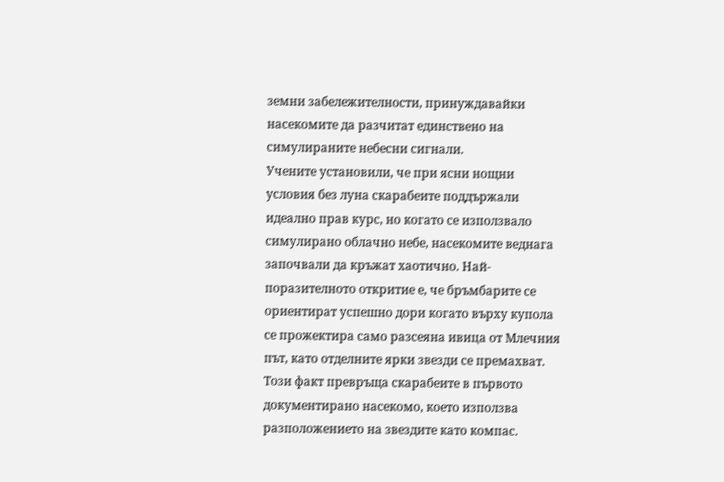земни забележителности, принуждавайки насекомите да разчитат единствено на симулираните небесни сигнали.
Учените установили, че при ясни нощни условия без луна скарабеите поддържали идеално прав курс, но когато се използвало симулирано облачно небе, насекомите веднага започвали да кръжат хаотично. Най-поразителното откритие е, че бръмбарите се ориентират успешно дори когато върху купола се прожектира само разсеяна ивица от Млечния път, като отделните ярки звезди се премахват. Този факт превръща скарабеите в първото документирано насекомо, което използва разположението на звездите като компас.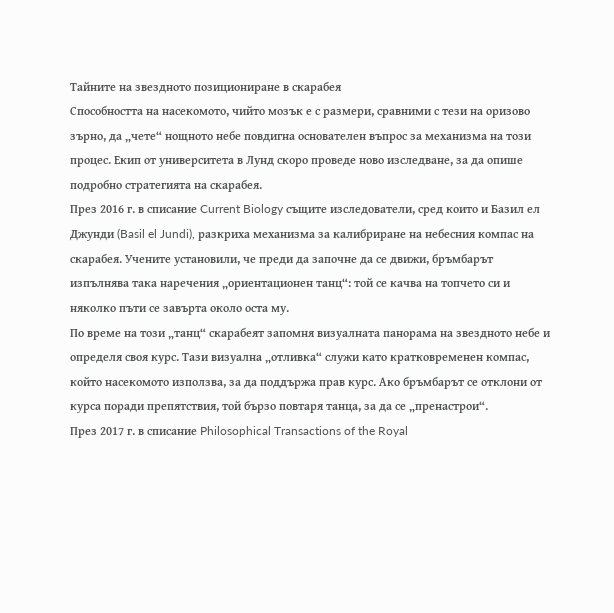Тайните на звездното позициониране в скарабея
Способността на насекомото, чийто мозък е с размери, сравними с тези на оризово зърно, да „чете“ нощното небе повдигна основателен въпрос за механизма на този процес. Екип от университета в Лунд скоро проведе ново изследване, за да опише подробно стратегията на скарабея.
През 2016 г. в списание Current Biology същите изследователи, сред които и Базил ел Джунди (Basil el Jundi), разкриха механизма за калибриране на небесния компас на скарабея. Учените установили, че преди да започне да се движи, бръмбарът изпълнява така наречения „ориентационен танц“: той се качва на топчето си и няколко пъти се завърта около оста му.
По време на този „танц“ скарабеят запомня визуалната панорама на звездното небе и определя своя курс. Тази визуална „отливка“ служи като кратковременен компас, който насекомото използва, за да поддържа прав курс. Ако бръмбарът се отклони от курса поради препятствия, той бързо повтаря танца, за да се „пренастрои“.
През 2017 г. в списание Philosophical Transactions of the Royal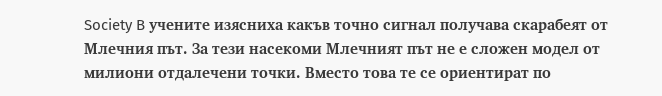Society B учените изясниха какъв точно сигнал получава скарабеят от Млечния път. За тези насекоми Млечният път не е сложен модел от милиони отдалечени точки. Вместо това те се ориентират по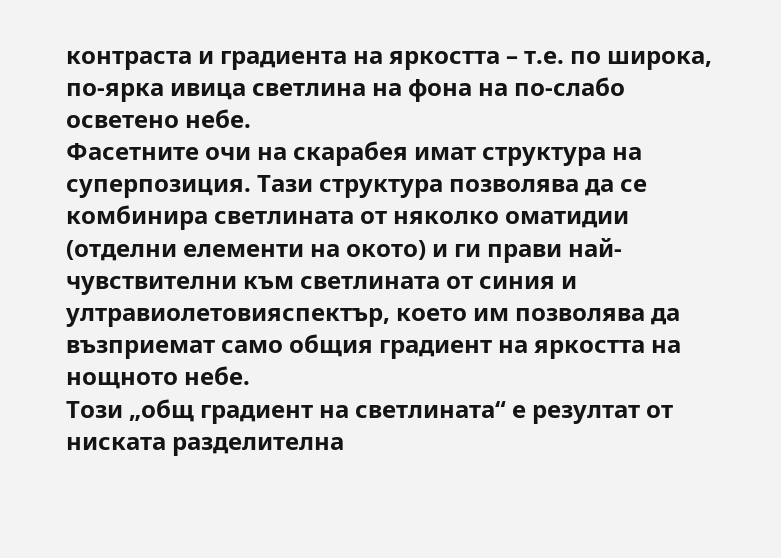контраста и градиента на яркостта – т.е. по широка, по-ярка ивица светлина на фона на по-слабо осветено небе.
Фасетните очи на скарабея имат структура на суперпозиция. Тази структура позволява да се комбинира светлината от няколко оматидии (отделни елементи на окото) и ги прави най-чувствителни към светлината от синия и ултравиолетовияспектър, което им позволява да възприемат само общия градиент на яркостта на нощното небе.
Този „общ градиент на светлината“ е резултат от ниската разделителна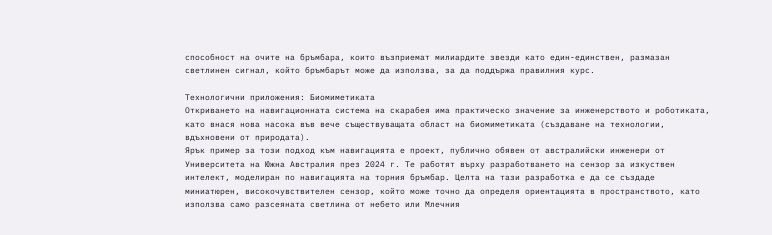способност на очите на бръмбара, които възприемат милиардите звезди като един-единствен, размазан светлинен сигнал, който бръмбарът може да използва, за да поддържа правилния курс.

Технологични приложения: Биомиметиката
Откриването на навигационната система на скарабея има практическо значение за инженерството и роботиката, като внася нова насока във вече съществуващата област на биомиметиката (създаване на технологии, вдъхновени от природата).
Ярък пример за този подход към навигацията е проект, публично обявен от австралийски инженери от Университета на Южна Австралия през 2024 г. Те работят върху разработването на сензор за изкуствен интелект, моделиран по навигацията на торния бръмбар. Целта на тази разработка е да се създаде миниатюрен, високочувствителен сензор, който може точно да определя ориентацията в пространството, като използва само разсеяната светлина от небето или Млечния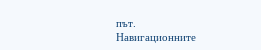път.
Навигационните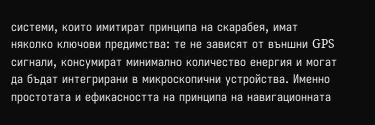системи, които имитират принципа на скарабея, имат няколко ключови предимства: те не зависят от външни GPS сигнали, консумират минимално количество енергия и могат да бъдат интегрирани в микроскопични устройства. Именно простотата и ефикасността на принципа на навигационната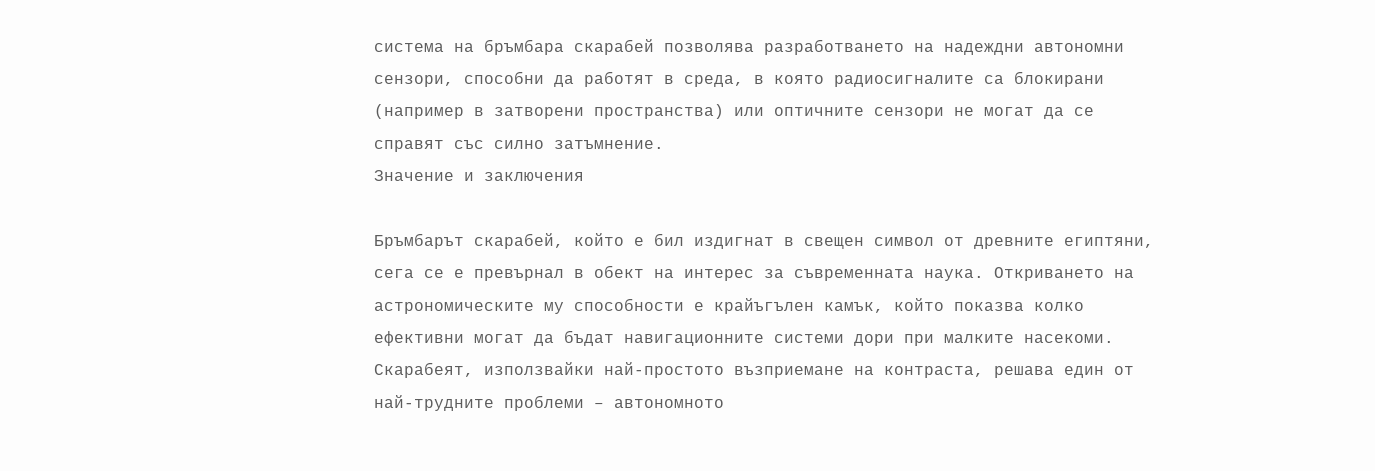система на бръмбара скарабей позволява разработването на надеждни автономни сензори, способни да работят в среда, в която радиосигналите са блокирани (например в затворени пространства) или оптичните сензори не могат да се справят със силно затъмнение.
Значение и заключения

Бръмбарът скарабей, който е бил издигнат в свещен символ от древните египтяни, сега се е превърнал в обект на интерес за съвременната наука. Откриването на астрономическите му способности е крайъгълен камък, който показва колко ефективни могат да бъдат навигационните системи дори при малките насекоми.
Скарабеят, използвайки най-простото възприемане на контраста, решава един от най-трудните проблеми – автономното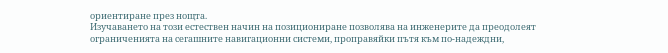ориентиране през нощта.
Изучаването на този естествен начин на позициониране позволява на инженерите да преодолеят ограниченията на сегашните навигационни системи, проправяйки пътя към по-надеждни,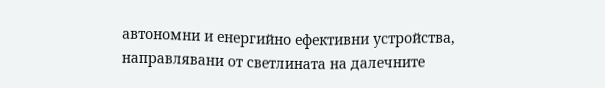автономни и енергийно ефективни устройства, направлявани от светлината на далечните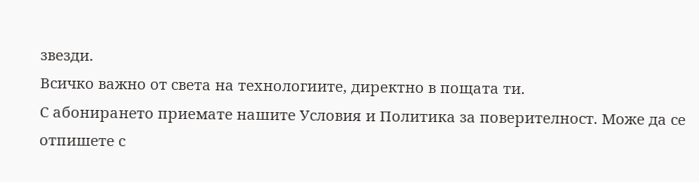звезди.
Всичко важно от света на технологиите, директно в пощата ти.
С абонирането приемате нашите Условия и Политика за поверителност. Може да се отпишете с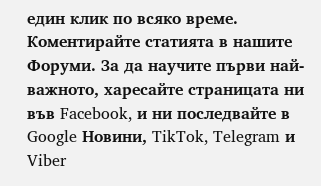един клик по всяко време.
Коментирайте статията в нашите Форуми. За да научите първи най-важното, харесайте страницата ни във Facebook, и ни последвайте в Google Новини, TikTok, Telegram и Viber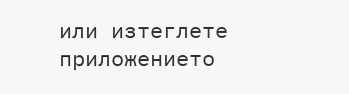или изтеглете приложението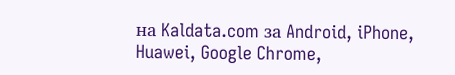на Kaldata.com за Android, iPhone, Huawei, Google Chrome,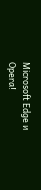Microsoft Edge и Opera!